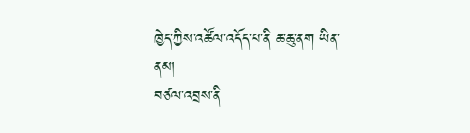ཁྱེད་ཀྱིས་འཚོལ་འདོད་པ་ནི ཆ་ཆུ་ནག ཡིན་ནམ།
བཙལ་འབྲས་ནི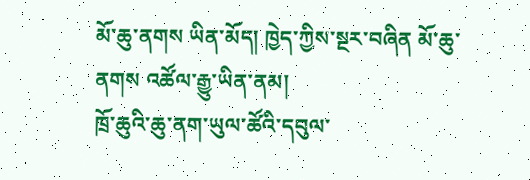མོ་ཆུ་ནགས ཡིན་མོད། ཁྱེད་ཀྱིས་སྔར་བཞིན མོ་ཆུ་ནགས འཚོལ་རྒྱུ་ཡིན་ནམ།
ཁྲོ་ཆུའི་ཆུ་ནག་ཡུལ་ཚོའི་དབུལ་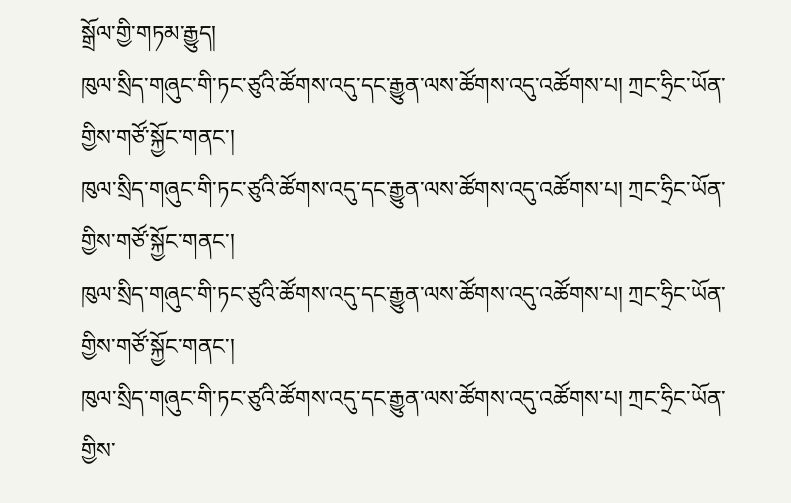སྒྲོལ་གྱི་གཏམ་རྒྱུད།
ཁུལ་སྲིད་གཞུང་གི་ཏང་ཙུའི་ཚོགས་འདུ་དང་རྒྱུན་ལས་ཚོགས་འདུ་འཚོགས་པ། ཀྲང་ཧྲིང་ཡོན་གྱིས་གཙོ་སྐྱོང་གནང་།
ཁུལ་སྲིད་གཞུང་གི་ཏང་ཙུའི་ཚོགས་འདུ་དང་རྒྱུན་ལས་ཚོགས་འདུ་འཚོགས་པ། ཀྲང་ཧྲིང་ཡོན་གྱིས་གཙོ་སྐྱོང་གནང་།
ཁུལ་སྲིད་གཞུང་གི་ཏང་ཙུའི་ཚོགས་འདུ་དང་རྒྱུན་ལས་ཚོགས་འདུ་འཚོགས་པ། ཀྲང་ཧྲིང་ཡོན་གྱིས་གཙོ་སྐྱོང་གནང་།
ཁུལ་སྲིད་གཞུང་གི་ཏང་ཙུའི་ཚོགས་འདུ་དང་རྒྱུན་ལས་ཚོགས་འདུ་འཚོགས་པ། ཀྲང་ཧྲིང་ཡོན་གྱིས་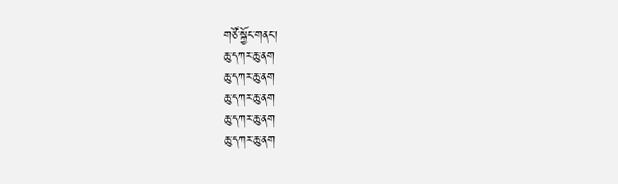གཙོ་སྐྱོང་གནང་།
ཆུ་དཀར་ཆུ་ནག
ཆུ་དཀར་ཆུ་ནག
ཆུ་དཀར་ཆུ་ནག
ཆུ་དཀར་ཆུ་ནག
ཆུ་དཀར་ཆུ་ནག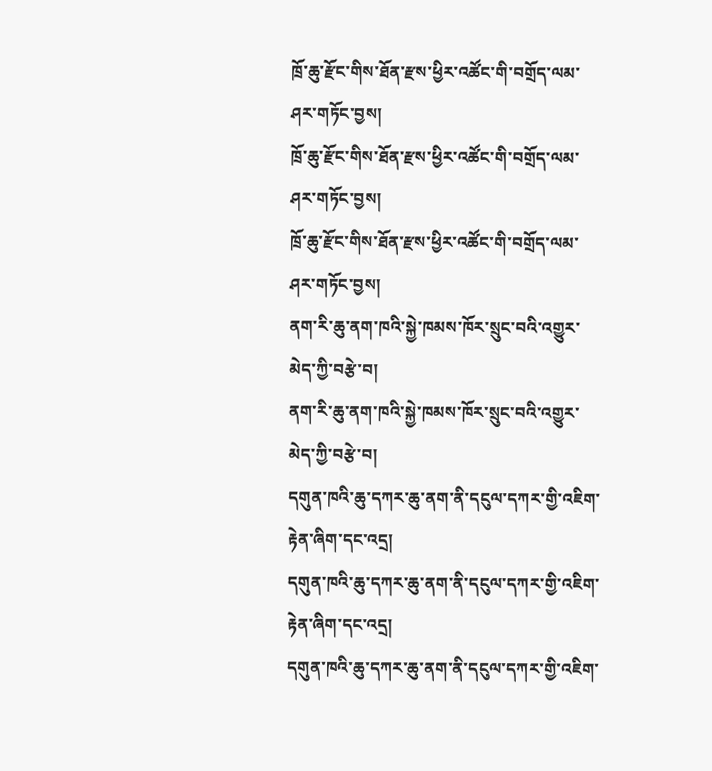ཁྲོ་ཆུ་རྫོང་གིས་ཐོན་རྫས་ཕྱིར་འཚོང་གི་བགྲོད་ལམ་ཤར་གཏོང་བྱས།
ཁྲོ་ཆུ་རྫོང་གིས་ཐོན་རྫས་ཕྱིར་འཚོང་གི་བགྲོད་ལམ་ཤར་གཏོང་བྱས།
ཁྲོ་ཆུ་རྫོང་གིས་ཐོན་རྫས་ཕྱིར་འཚོང་གི་བགྲོད་ལམ་ཤར་གཏོང་བྱས།
ནག་རི་ཆུ་ནག་ཁའི་སྐྱེ་ཁམས་ཁོར་སྲུང་བའི་འགྱུར་མེད་ཀྱི་བརྩེ་བ།
ནག་རི་ཆུ་ནག་ཁའི་སྐྱེ་ཁམས་ཁོར་སྲུང་བའི་འགྱུར་མེད་ཀྱི་བརྩེ་བ།
དགུན་ཁའི་ཆུ་དཀར་ཆུ་ནག་ནི་དངུལ་དཀར་གྱི་འཇིག་རྟེན་ཞིག་དང་འདྲ།
དགུན་ཁའི་ཆུ་དཀར་ཆུ་ནག་ནི་དངུལ་དཀར་གྱི་འཇིག་རྟེན་ཞིག་དང་འདྲ།
དགུན་ཁའི་ཆུ་དཀར་ཆུ་ནག་ནི་དངུལ་དཀར་གྱི་འཇིག་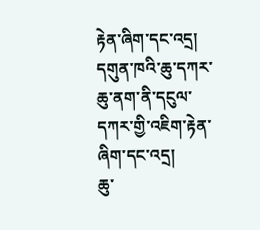རྟེན་ཞིག་དང་འདྲ།
དགུན་ཁའི་ཆུ་དཀར་ཆུ་ནག་ནི་དངུལ་དཀར་གྱི་འཇིག་རྟེན་ཞིག་དང་འདྲ།
ཆུ་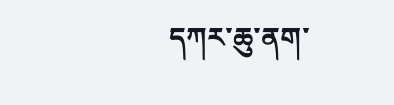དཀར་ཆུ་ནག་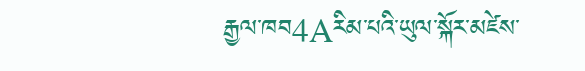རྒྱལ་ཁབ4Aརིམ་པའི་ཡུལ་སྐོར་མཛེས་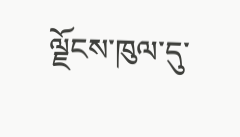ལྗོངས་ཁུལ་དུ་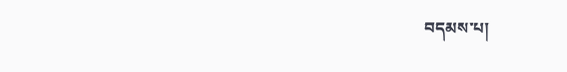བདམས་པ།